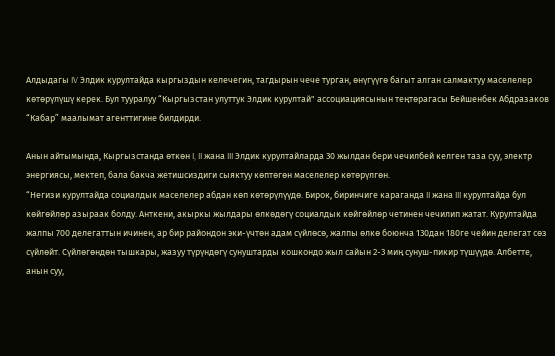Алдыдагы IV Элдик курултайда кыргыздын келечегин, тагдырын чече турган, өнүгүүгө багыт алган салмактуу маселелер көтөрүлүшү керек. Бул тууралуу “Кыргызстан улуттук Элдик курултай" ассоциациясынын теңтөрагасы Бейшенбек Абдразаков “Кабар” маалымат агенттигине билдирди.

Анын айтымында, Кыргызстанда өткөн I, II жана III Элдик курултайларда 30 жылдан бери чечилбей келген таза суу, электр энергиясы, мектеп, бала бакча жетишсиздиги сыяктуу көптөгөн маселелер көтөрүлгөн.
“Негизи курултайда социалдык маселелер абдан көп көтөрүлүүдө. Бирок, биринчиге караганда II жана III курултайда бул көйгөйлөр азыраак болду. Анткени, акыркы жылдары өлкөдөгү социалдык көйгөйлөр четинен чечилип жатат. Курултайда жалпы 700 делегаттын ичинен, ар бир райондон эки-үчтөн адам сүйлөсө, жалпы өлкө боюнча 130дан 180ге чейин делегат сөз сүйлөйт. Сүйлөгөндөн тышкары, жазуу түрүндөгү сунуштарды кошкондо жыл сайын 2-3 миң сунуш-пикир түшүүдө. Албетте, анын суу,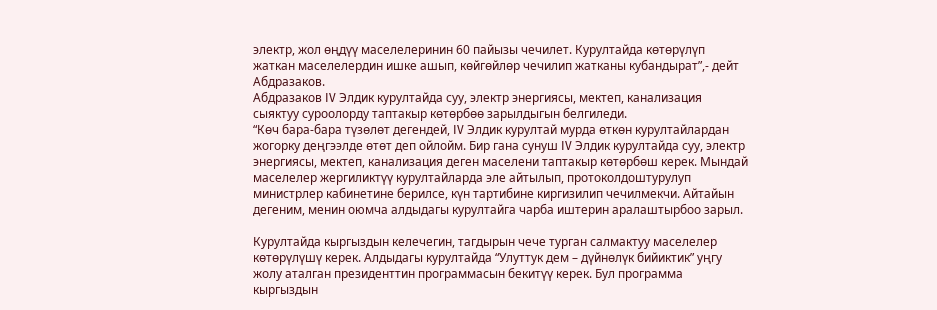электр, жол өңдүү маселелеринин 60 пайызы чечилет. Курултайда көтөрүлүп жаткан маселелердин ишке ашып, көйгөйлөр чечилип жатканы кубандырат”,- дейт Абдразаков.
Абдразаков IV Элдик курултайда суу, электр энергиясы, мектеп, канализация сыяктуу суроолорду таптакыр көтөрбөө зарылдыгын белгиледи.
“Көч бара-бара түзөлөт дегендей, IV Элдик курултай мурда өткөн курултайлардан жогорку деңгээлде өтөт деп ойлойм. Бир гана сунуш IV Элдик курултайда суу, электр энергиясы, мектеп, канализация деген маселени таптакыр көтөрбөш керек. Мындай маселелер жергиликтүү курултайларда эле айтылып, протоколдоштурулуп министрлер кабинетине берилсе, күн тартибине киргизилип чечилмекчи. Айтайын дегеним, менин оюмча алдыдагы курултайга чарба иштерин аралаштырбоо зарыл.

Курултайда кыргыздын келечегин, тагдырын чече турган салмактуу маселелер көтөрүлүшү керек. Алдыдагы курултайда “Улуттук дем – дүйнөлүк бийиктик” уңгу жолу аталган президенттин программасын бекитүү керек. Бул программа кыргыздын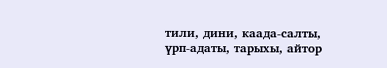тили, дини, каада-салты, үрп-адаты, тарыхы, айтор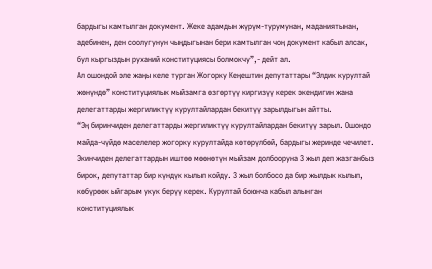бардыгы камтылган документ. Жеке адамдын жүрүм-турумунан, маданиятынан, адебинен, ден соолугунун чыңдыгынан бери камтылган чоң документ кабыл алсак, бул кыргыздын руханий конституциясы болмокчу”,- дейт ал.
Ал ошондой эле жаңы келе турган Жогорку Кеңештин депутаттары “Элдик курултай жөнүндө” конституциялык мыйзамга өзгөртүү киргизүү керек экендигин жана делегаттарды жергиликтүү курултайлардан бекитүү зарылдыгын айтты.
“Эң биринчиден делегаттарды жергиликтүү курултайлардан бекитүү зарыл. Ошондо майда-чүйдө маселелер жогорку курултайда көтөрүлбөй, бардыгы жеринде чечилет. Экинчиден делегаттардын иштөө мөөнөтүн мыйзам долбооруна 3 жыл деп жазганбыз бирок, депутаттар бир күндүк кылып койду. 3 жыл болбосо да бир жылдык кылып, көбүрөөк ыйгарым укук берүү керек. Курултай боюнча кабыл алынган конституциялык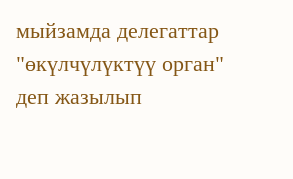мыйзамда делегаттар "өкүлчүлүктүү орган" деп жазылып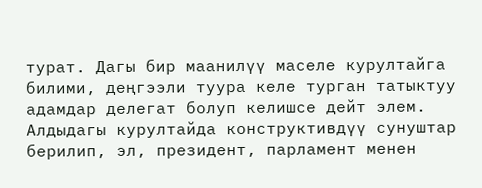турат. Дагы бир маанилүү маселе курултайга билими, деңгээли туура келе турган татыктуу адамдар делегат болуп келишсе дейт элем. Алдыдагы курултайда конструктивдүү сунуштар берилип, эл, президент, парламент менен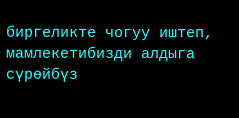биргеликте чогуу иштеп, мамлекетибизди алдыга сүрөйбүз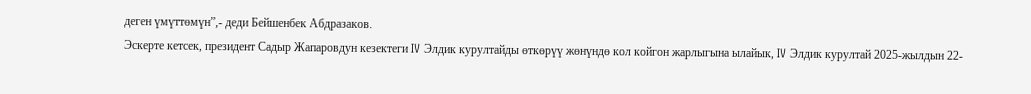деген үмүттөмүн”,- деди Бейшенбек Абдразаков.
Эскерте кетсек, президент Садыр Жапаровдун кезектеги IV Элдик курултайды өткөрүү жөнүндө кол койгон жарлыгына ылайык, IV Элдик курултай 2025-жылдын 22-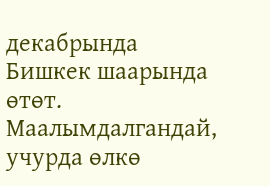декабрында Бишкек шаарында өтөт. Маалымдалгандай, учурда өлкө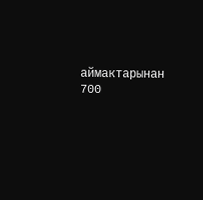аймактарынан 700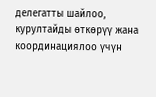делегатты шайлоо, курултайды өткөрүү жана координациялоо үчүн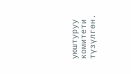уюштуруу комитети түзүлгөн.